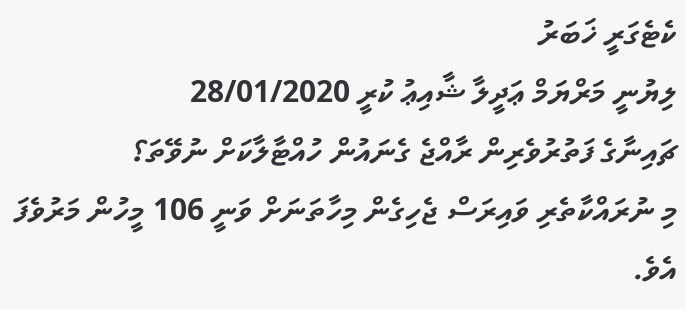ކެޓެގަރީ ޚަބަރު
ލިޔުނީ މަރްޔަމް ޢަދީލާ ޝާއިޢު ކުރީ 28/01/2020
ޗައިނާގެ ފަތުރުވެރިން ރާއްޖެ ގެނައުން ހުއްޓާލާކަށް ނުވޭތަ؟
މި ނުރައްކާތެރި ވައިރަސް ޖެހިގެން މިހާތަނަށް ވަނީ 106 މީހުން މަރުވެފަ އެވެ.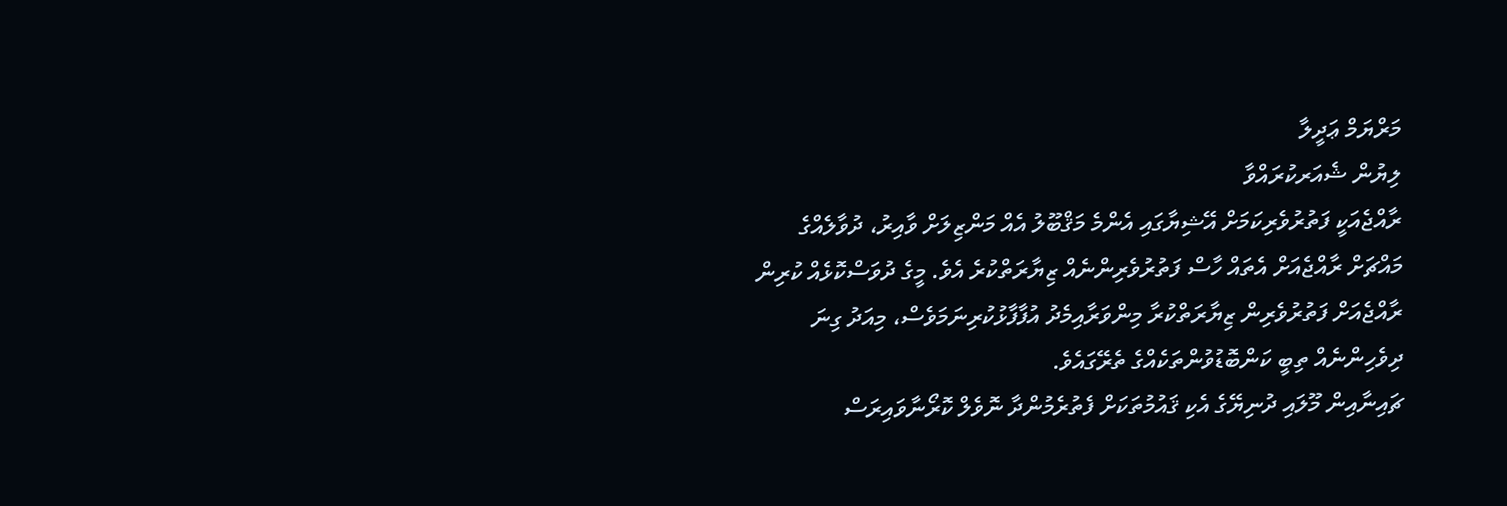މަރްޔަމް ޢަދީލާ
ލިޔުން ޝެއަރކުރައްވާ
ރާއްޖެއަކީ ފަތުރުވެރިކަމަށް އޭޝިޔާގައި އެންމެ މަޤްބޫލު އެއް މަންޒިލަށް ވާއިރު، ދުވާލެއްގެ މައްޗަށް ރާއްޖެއަށް އެތައް ހާސް ފަތުރުވެރިންނެއް ޒިޔާރަތްކުރެ އެވެ. މީގެ ދުވަސްކޮޅެއް ކުރިން ރާއްޖެއަށް ފަތުރުވެރިން ޒިޔާރަތްކުރާ މިންވަރާއިމެދު އުފާފާޅުކުރިނަމަވެސް، މިއަދު ގިނަ ދިވެހިންނެއް ތިބީ ކަންބޮޑުވުންތަކެއްގެ ތެރޭގައެވެ.
ޗައިނާއިން މޫލައި ދުނިޔޭގެ އެކި ޤައުމުތަކަށް ފެތުރެމުންދާ ނޮވެލް ކޮރޯނާވައިރަސް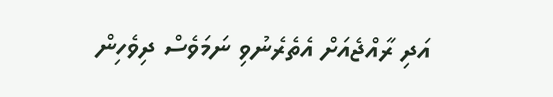އަދި ރާއްޖެއަށް އެތެރެނުވި ނަމަވެސް ދިވެހިން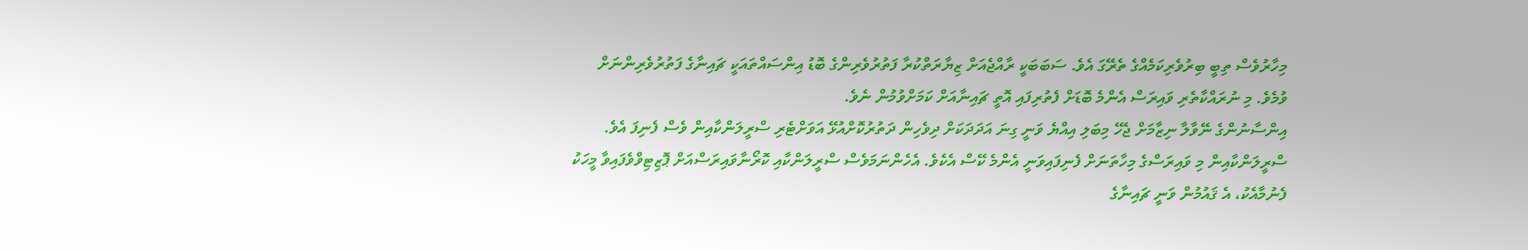މިހާރުވެސް ތިބީ ބިރުވެރިކަމެއްގެ ތެރޭގަ އެވެ. ސަބަބަކީ ރާއްޖެއަށް ޒިޔާރަތްކުރާ ފަތުރުވެރިންގެ ބޮޑު އިންސައްތައަކީ ޗައިނާގެ ފަތުރުވެރިންނަށް ވުމެވެ. މި ނުރައްކާތެރި ވައިރަސް އެންމެ ބޮޑަށް ފެތުރިފައި އޮތީ ޗައިނާއަށް ކަމަށްވުމުން ނެވެ.
އިންސާނުންގެ ނޭވާލާ ނިޒާމަށް ޖެހޭ މިބަލި އިއްޔެ ވަނީ ގިނަ އަދަދަކަށް ދިވެހިން ދަތުރުކޮށްއުޅޭ އަވަށްޓެރި ސްރީލަންކާއިން ވެސް ފެނިފަ އެވެ. ސްރީލަންކާއިން މި ވައިރަސްގެ މިހާތަނަށް ފެނިފައިވަނީ އެންމެ ކޭސް އެކެވެ. އެހެންނަމަވެސް ސްރީލަންކާއި ކޮރޯނާވައިރަސްއަށް ޕޮޒިޓިވްވެފައިވާ މީހަކު ފެނުމާއެކު، އެ ޤައުމުން ވަނީ ޗައިނާގެ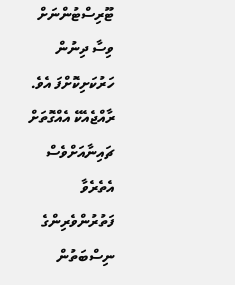ޓޫރިސްޓުންނަށް ވިސާ ދިނުން ހަރުކަށިކޮށްފަ އެވެ. ރާއްޖެއެކޭ އެއްގޮތަށް ޗައިނާއަށްވެސް އެތެރެވާ ފަތުރުންވެރިންގެ ނިސްބަތުން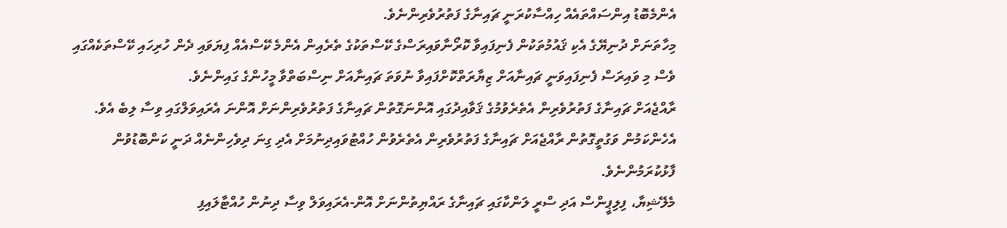އެންމެބޮޑު އިންސައްތައެއް ހިއްސާކުރަނީ ޗައިނާގެ ފަތުރުވެރިންނެވެ.
މިހާތަނަށް ދުނިޔޭގެ އެކި ޤައުމުތަކުން ފެނިފައިވާ ކޮރޯނާވައިރަސްގެ ކޭސްތަކުގެ ތެރެއިން އެންމެ ކޭސްއެއް ފިޔަވައި ދެން ހުރިހައި ކޭސްތަކެއްގައި ވެސް މި ވައިރަސް ފެނިފައިވަނީ ޗައިނާއަށް ޒިޔާރަތްކޮށްފައިވާ ނުވަތަ ޗައިނާއަށް ނިސްބަތްވާ މީހުންގެ ގައިންނެވެ.
ރާއްޖެއަށް ޗައިނާގެ ފަތުރުވެރިން އެތެރެވުމުގެ ޤަވާއިދުގައި އޮންނަގޮތުން ޗައިނާގެ ފަތުރުވެރިންނަށް އޮންނަ އެރައިވަލްގައި ވިސާ ލިބެ އެވެ. އެހެންކަމުން ވަގުތީގޮތުން ރާއްޖެއަށް ޗައިނާގެ ފަތުރުވެރިން އެތެރެވުން ހުއްޓުވައިދިނުމަށް އެދި ގިނަ ދިވެހިންނެއް ދަނީ ކަންބޮޑުވުން ފާޅުކުރަމުންނެވެ.
މެލޭޝިޔާ، ފިލިޕީންސް އަދި ސްރީ ލަންކާގައި ޗައިނާގެ ރައްޔިތުންނަށް އޮން-އެރައިވަލް ވިސާ ދިނުން ހުއްޓާލައިފި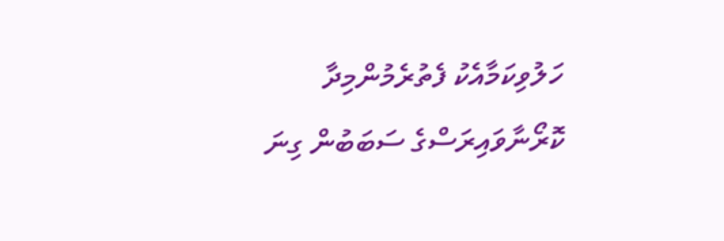ހަލުވިކަމާއެކު ފެތުރެމުންމިދާ ކޮރޯނާވައިރަސްގެ ސަބަބުން ގިނަ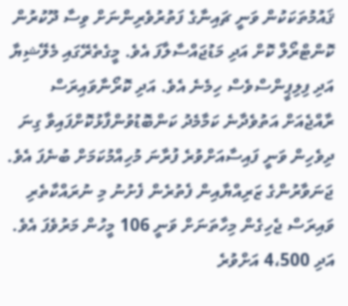ޤައުމުތަކަކުން ވަނީ ޗައިނާގެ ފަތުރުވެރިންނަށް ވިސާ ދޫކުރުން ކޮންޓްރޯލް ކޮށް އަދި މަޑުޖައްސާލާފަ އެވެ. މީގެތެރޭގައި މެލޭޝިޔާ އަދި ފިލިޕީންސްވެސް ހިމެނެ އެވެ. އަދި ކޮރޯނާވައިރަސް ރާއްޖެއަށް އަތުވެދާނެ ކަމާމެދު ކަންބޮޑުވުންފާޅުކޮށްފައިވާ ގިނަ ދިވެހިން ވަނީ ފައިސާއަށްވުރެ ފުރާނަ މުހިއްމުކަމަށް ބުނެފަ އެވެ.
ޖަނަވާރުންގެ ޒަރިއްޔާއިން ފެތުރެން ފެށުނު މި ނުރައްކާތެރި ވައިރަސް ޖެހިގެން މިހާތަނަށް ވަނީ 106 މީހުން މަރުވެފަ އެވެ. އަދި 4،500 އަށްވުރެ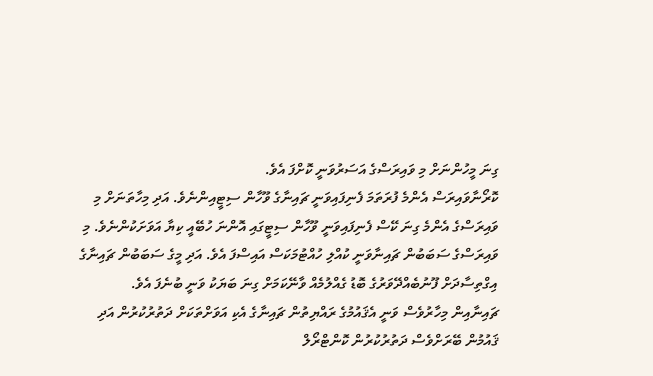ގިނަ މީހުންނަށް މި ވައިރަސްގެ އަސަރުވަނީ ކޮށްފަ އެވެ.
ކޮރޯނާވައިރަސް އެންމެ ފުރަތަމަ ފެނިފައިވަނީ ޗައިނާގެ ވޫހާން ސިޓީއިންނެވެ. އަދި މިހާތަނަށް މި ވައިރަސްގެ އެންމެ ގިނަ ކޭސް ފެނިފައިވަނީ ވޫހާން ސިޓީގައި އޮންނަ ހުބޭއީ ކިޔާ އަވަށަކުންނެވެ. މި ވައިރަސްގެ ސަބަބުން ޗައިނާވަނީ ކުއްލި ހުއްޓުމަކަސް އައިސްފަ އެވެ. އަދި މީގެ ސަބަބުން ޗައިނާގެ އިގްތިސާދަށް ފޫނުބެއްދޭވަރުގެ ބޮޑު ގެއްލުމެއް ވާނޭކަމަށް ގިނަ ބަޔަކު ވަނީ ބުނެފަ އެވެ.
ޗައިނާއިން މިހާރުވެސް ވަނީ އެޤައުމުގެ ރައްޔިތުން ޗައިނާގެ އެކި އަވަށްތަކަށް ދަތުރުކުރުން އަދި ޤައުމުން ބޭރަށްވެސް ދަތުރުކުރުން ކޮންޓްރޯލް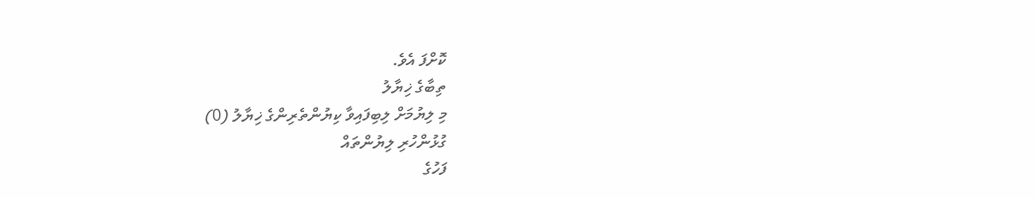ކޮށްފަ އެވެ.
ތިބާގެ ޚިޔާލު
މި ލިޔުމަށް ލިބިފައިވާ ކިޔުންތެރިންގެ ޚިޔާލު (0)
ގުޅުންހުރި ލިޔުންތައް
ފަހުގެ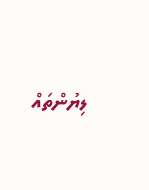ލިޔުންތައް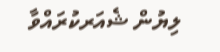ލިޔުން ޝެއަރކުރައްވާ